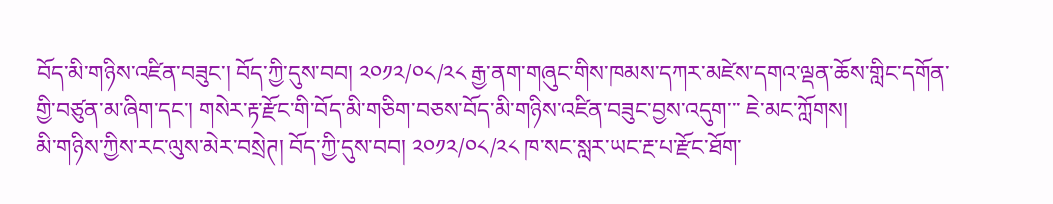བོད་མི་གཉིས་འཛིན་བཟུང་། བོད་ཀྱི་དུས་བབ། ༢༠༡༢/༠༨/༢༨ རྒྱ་ནག་གཞུང་གིས་ཁམས་དཀར་མཛེས་དགའ་ལྡན་ཆོས་གླིང་དགོན་གྱི་བཙུན་མ་ཞིག་དང་། གསེར་རྟ་རྫོང་གི་བོད་མི་གཅིག་བཅས་བོད་མི་གཉིས་འཛིན་བཟུང་བྱས་འདུག་་་ ཇེ་མང་ཀློགས།
མི་གཉིས་ཀྱིས་རང་ལུས་མེར་བསྲེཊ། བོད་ཀྱི་དུས་བབ། ༢༠༡༢/༠༨/༢༨ ཁ་སང་སླར་ཡང་རྔ་པ་རྫོང་ཐོག་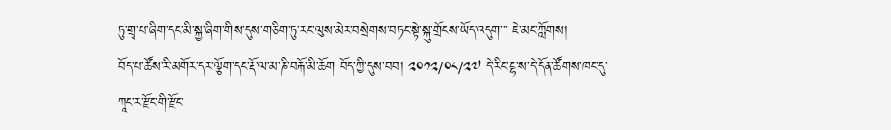ཏུ་གྲྭ་པ་ཞིག་དང་མི་སྐྱ་ཞིག་གིས་དུས་གཅིག་ཏུ་རང་ལུས་མེར་བསྲེགས་བཏང་སྟེ་སྐུ་གྲོངས་ཡོད་འདུག་་་ ཇེ་མང་ཀློགས།
བོད་པ་ཚོས་རི་མགོར་དར་ལྕོག་དང་རྡོ་ལ་མ་ཎི་བརྐོ་མི་ཆོག བོད་ཀྱི་དུས་བབ། ༢༠༡༢/༠༨/༢༧ དེ་རིང་ངྷ་ས་དེ་དོན་ཚོགས་ཁང་དུ་ཀཱང་ར་རྫོང་གི་རྫོང་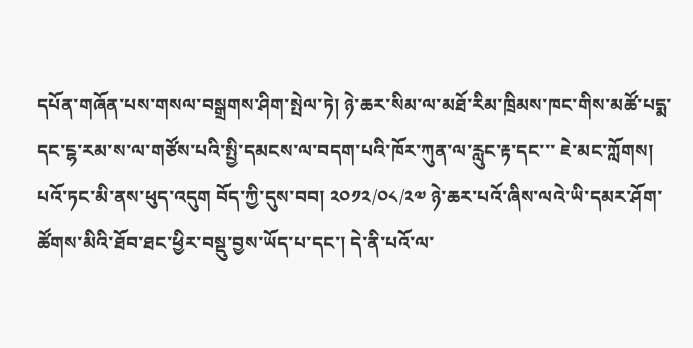དཔོན་གཞོན་པས་གསལ་བསྒྲགས་ཤིག་སྤེལ་ཏེ། ཉེ་ཆར་སིམ་ལ་མཐོ་རིམ་ཁྲིམས་ཁང་གིས་མཚོ་པདྨ་དང་ངྷ་རམ་ས་ལ་གཙོས་པའི་སྤྱི་དམངས་ལ་བདག་པའི་ཁོར་ཀུན་ལ་རླུང་རྟ་དང་་་ ཇེ་མང་ཀློགས།
པའོ་ཏང་མི་ནས་ཕུད་འདུག བོད་ཀྱི་དུས་བབ། ༢༠༡༢/༠༨/༢༧ ཉེ་ཆར་པའོ་ཞིས་ལའེ་ཡི་དམར་ཤོག་ཚོགས་མིའི་ཐོབ་ཐང་ཕྱིར་བསྡུ་བྱས་ཡོད་པ་དང་། དེ་ནི་པའོ་ལ་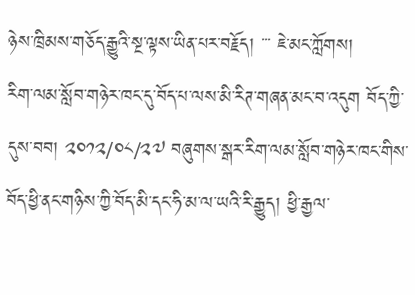ཉེས་ཁྲིམས་གཅོད་རྒྱུའི་སྔ་ལྟས་ཡིན་པར་བརྗོད། ་་་ ཇེ་མང་ཀློགས།
རིག་ལམ་སློབ་གཉེར་ཁང་དུ་བོད་པ་ལས་མི་རིཊ་གཞན་མང་བ་འདུག བོད་ཀྱི་དུས་བབ། ༢༠༡༢/༠༨/༢༧ བཞུགས་སྒར་རིག་ལམ་སློབ་གཉེར་ཁང་གིས་བོད་ཕྱི་ནང་གཉིས་ཀྱི་བོད་མི་དང་ཧི་མ་ལ་ཡའི་རི་རྒྱུད། ཕྱི་རྒྱལ་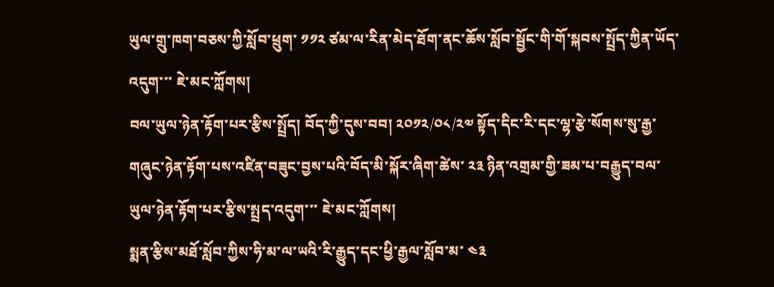ཡུལ་གྲུ་ཁག་བཅས་ཀྱི་སློབ་ཕྲུག་ ༡༡༢ ཙམ་ལ་རིན་མེད་ཐོག་ནང་ཆོས་སློབ་སྦྱོང་གི་གོ་སྐབས་སྤྲོད་ཀྱིན་ཡོད་འདུག་་་ ཇེ་མང་ཀློགས།
བལ་ཡུལ་ཉེན་རྟོག་པར་རྩིས་སྤྲོད། བོད་ཀྱི་དུས་བབ། ༢༠༡༢/༠༨/༢༧ སྟོད་དིང་རི་དང་ལྷ་རྩེ་སོགས་སུ་རྒྱ་གཞུང་ཉེན་རྟོག་པས་འཛིན་བཟུང་བྱས་པའི་བོད་མི་སྐོར་ཞིག་ཚེས་ ༢༣ ཉིན་འགྲམ་གྱི་ཟམ་པ་བརྒྱུད་བལ་ཡུལ་ཉེན་རྟོག་པར་རྩིས་སྤྲད་འདུག་་་ ཇེ་མང་ཀློགས།
སྨན་རྩིས་མཐོ་སློབ་ཀྱིས་ཧི་མ་ལ་ཡའི་རི་རྒྱུད་དང་ཕྱི་རྒྱལ་སློབ་མ་ ༤༣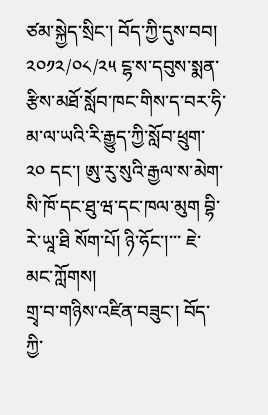ཙམ་སྐྱེད་སྲིང་། བོད་ཀྱི་དུས་བབ། ༢༠༡༢/༠༨/༢༥ ངྷ་ས་དབུས་སྨན་རྩིས་མཐོ་སློབ་ཁང་གིས་ད་བར་ཧི་མ་ལ་ཡའི་རི་རྒྱུད་ཀྱི་སློབ་ཕྲུག་ ༢༠ དང་། ཨུ་རུ་སུའི་རྒྱལ་ས་མེག་སི་ཁོ་དང་ཐུ་ཝ་དང་ཁལ་མུག བྷི་རེ་ཡཱ་ཐི སོག་པོ། ཉི་ཧོང་།་་་ ཇེ་མང་ཀློགས།
གྲྭ་བ་གཉིས་འཛིན་བཟུང་། བོད་ཀྱི་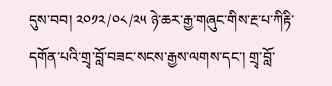དུས་བབ། ༢༠༡༢/༠༨/༢༥ ཉེ་ཆར་རྒྱ་གཞུང་གིས་རྔ་པ་ཀིརྟི་དགོན་པའི་གྲྭ་བློ་བཟང་སངས་རྒྱས་ལགས་དང་། གྲྭ་བློ་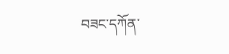བཟང་དཀོན་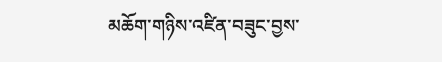མཆོག་གཉིས་འཛིན་བཟུང་བྱས་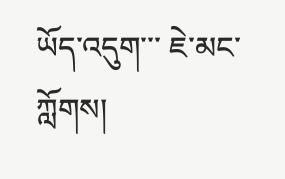ཡོད་འདུག་་་ ཇེ་མང་ཀློགས།